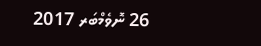26 ނޮވެމްބަރ 2017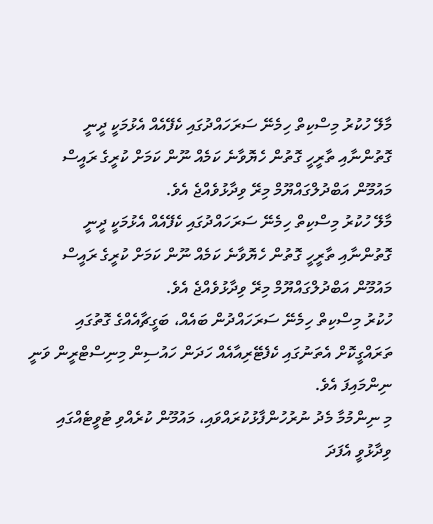މާލޭ ހުކުރު މިސްކިތް ހިމެނޭ ސަރަހައްދުގައި ކެފޭއެއް އެޅުމަކީ ދީނީ ގޮތުންނާއި ތާރީހީ ގޮތުން ހެޔޮވާނެ ކަމެއް ނޫން ކަމަށް ކުރީގެ ރައީސް މައުމޫން އަބްދުލްގައްޔޫމް މިރޭ ވިދާޅުވެއްޖެ އެވެ.
މާލޭ ހުކުރު މިސްކިތް ހިމެނޭ ސަރަހައްދުގައި ކެފޭއެއް އެޅުމަކީ ދީނީ ގޮތުންނާއި ތާރީހީ ގޮތުން ހެޔޮވާނެ ކަމެއް ނޫން ކަމަށް ކުރީގެ ރައީސް މައުމޫން އަބްދުލްގައްޔޫމް މިރޭ ވިދާޅުވެއްޖެ އެވެ.
ހުކުރު މިސްކިތް ހިމެނޭ ސަރަހައްދުން ބައެއް، ބަގީޗާއެއްގެ ގޮތުގައި ތަރައްގީކޮށް އެތަނުގައި ކެފެޓޭރިއާއެއް ހަދަން ހައުސިން މިނިސްޓްރީން ވަނީ ނިންމައިފަ އެވެ.
މި ނިންމުމާ މެދު ނުރުހުންފާޅުކުރައްވައި، މައުމޫން ކުރެއްވި ޓުވީޓެއްގައި ވިދާޅުވީ އެފަދަ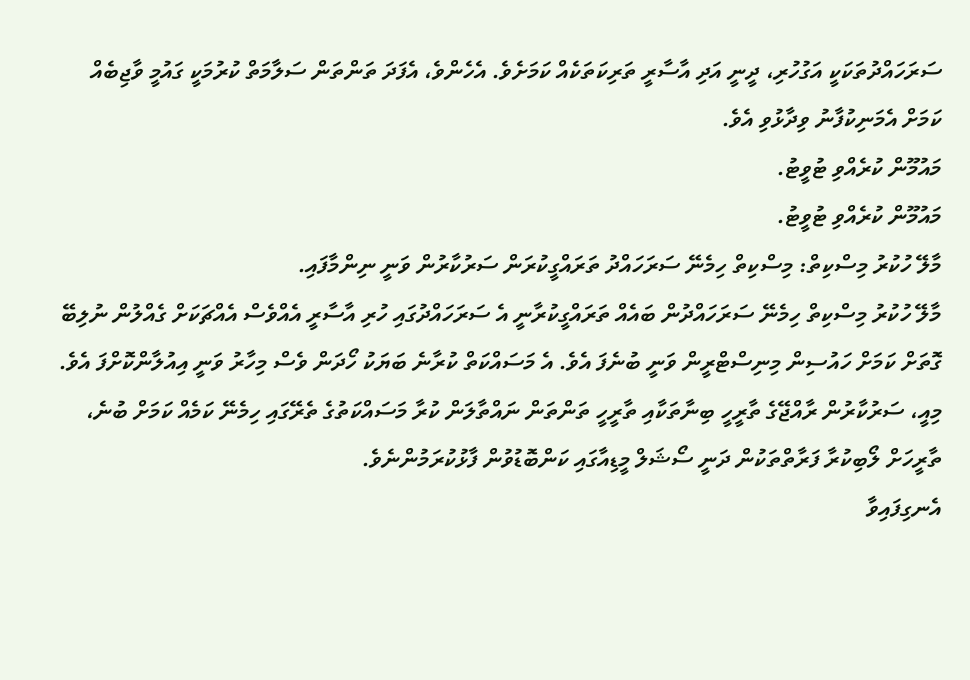ސަރަހައްދުތަކަކީ އަގުހުރި، ދީނީ އަދި އާސާރީ ތަރިކަތަކެއް ކަމަށެވެ. އެހެންވެ، އެފަދަ ތަންތަން ސަލާމަތް ކުރުމަކީ ގައުމީ ވާޖިބެއް ކަމަށް އެމަނިކުފާނު ވިދާޅުވި އެވެ.
މައުމޫން ކުރެއްވި ޓުވީޓު.
މައުމޫން ކުރެއްވި ޓުވީޓު.
މާލޭ ހުކުރު މިސްކިތް: މިސްކިތް ހިމެނޭ ސަރަހައްދު ތަރައްގީކުރަން ސަރުކާރުން ވަނީ ނިންމާފައި.
މާލޭ ހުކުރު މިސްކިތް ހިމެނޭ ސަރަހައްދުން ބައެއް ތަރައްގީކުރާނީ އެ ސަރަހައްދުގައި ހުރި އާސާރީ އެއްވެސް އެއްޗަކަށް ގެއްލުން ނުލިބޭ ގޮތަށް ކަމަށް ހައުސިން މިނިސްޓްރީން ވަނީ ބުނެފަ އެވެ. އެ މަސައްކަތް ކުރާނެ ބަޔަކު ހޯދަން ވެސް މިހާރު ވަނީ އިއުލާންކޮށްފަ އެވެ.
މިއީ، ސަރުކާރުން ރާއްޖޭގެ ތާރީހީ ބިނާތަކާއި ތާރީހީ ތަންތަން ނައްތާލަން ކުރާ މަސައްކަތުގެ ތެރޭގައި ހިމެނޭ ކަމެއް ކަމަށް ބުނެ، ތާރީހަށް ލޯބިކުރާ ފަރާތްތަކުން ދަނީ ސޯޝަލް މީޑިއާގައި ކަންބޮޑުވުން ފާޅުކުރަމުންނެވެ.
އެނގިފައިވާ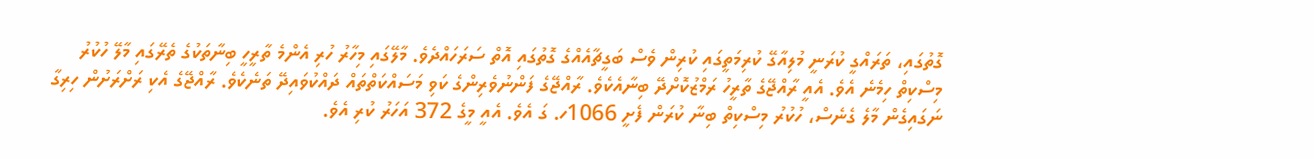ގޮތުގައި، ތަރައްގީ ކުރަނީ މުލިއާގޭ ކުރިމަތީގައި ކުރިން ވެސް ބަގީޗާއެއްގެ ގޮތުގައި އޮތް ސަރަހައްދެވެ. މާލޭގައި މިހާރު ހުރި އެންމެ ތާރީހީ ބިނާތަކުގެ ތެރޭގައި މާލޭ ހުކުރު މިސްކިތް ހިމެނެ އެވެ. އެއީ ރާއްޖޭގެ ތާރީހު ރަމްޒުކޮށްދޭ ބިނާއެކެވެ. ރާއްޖޭގެ ފަންނުވެރިންގެ ކަވި މަސައްކަތްތައް ދައްކުވައިދޭ ތަނެކެވެ. ރާއްޖޭގެ އެކި ރަށްރަށުން ހިރިގާ ނަގައިގެން މާލެ ގެނެސް، ހުކުރު މިސްކިތް ބިނާ ކުރަން ފެށީ 1066ހ. ގަ އެވެ. އެއީ މީގެ 372 އަހަރު ކުރި އެވެ.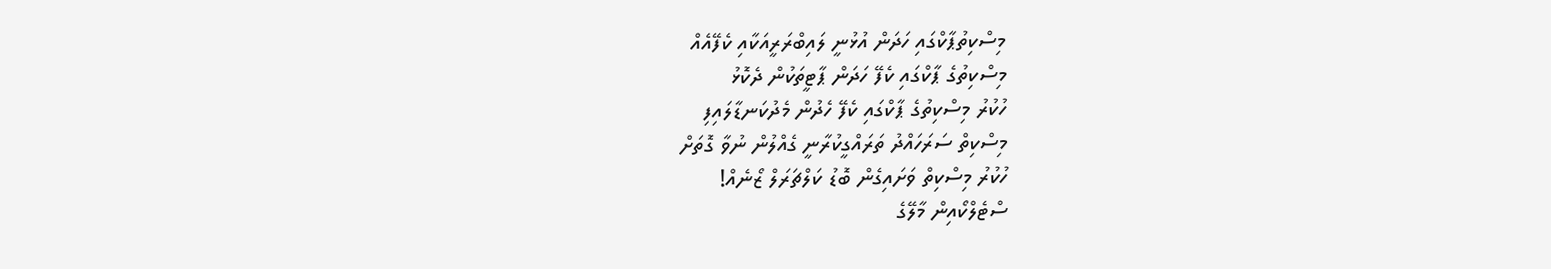މިސްކިތުޕާކްގައި ހަދަން އުޅުނީ ލައިބްރަރީއަކާއި ކެފޭއެއް
މިސްކިތުގެ ޕާކްގައި ކެފޭ ހަދަން ޕާޓީތަކުން ދެކޮޅު
ހުކުރު މިސްކިތުގެ ޕާކްގައި ކެފޭ ހެދުން މެދުކަނޑާލައިފި
މިސްކިތް ސަރަހައްދު ތަރައްގީކުރާނީ ގެއްލުން ނުވާ ގޮތަށް
ހުކުރު މިސްކިތް ވަށައިގެން ބޮޑު ކަލްޗަރަލް ޒޯނެއް!
ސްޓެލްކޯއިން މާލޭގެ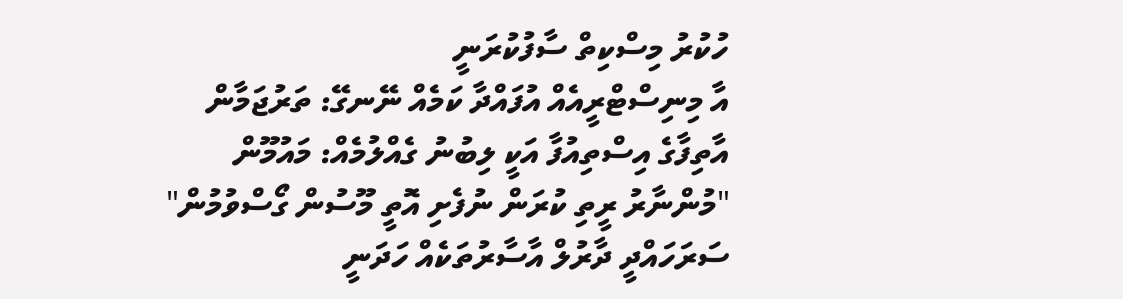ހުކުރު މިސްކިތް ސާފުކުރަނީ
އާ މިނިސްޓްރީއެއް އުފައްދާ ކަމެއް ނޭނގޭ: ތަރުޖަމާން
އާތިފާގެ އިސްތިއުފާ އަކީ ލިބުނު ގެއްލުމެއް: މައުމޫން
"މުންނާރު ރީތި ކުރަން ނުފެށި އޮތީ މޫސުން ގޯސްވުމުން"
ސަރަހައްދީ ދާރުލް އާސާރުތަކެއް ހަދަނީ